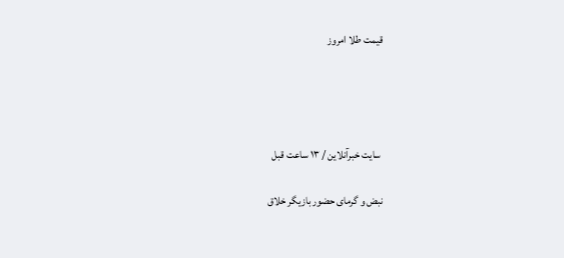قیمت طلا امروز




 سایت خبرآنلاین / ۱۳ ساعت قبل

نبض و گرمای حضور بازیگر خلاق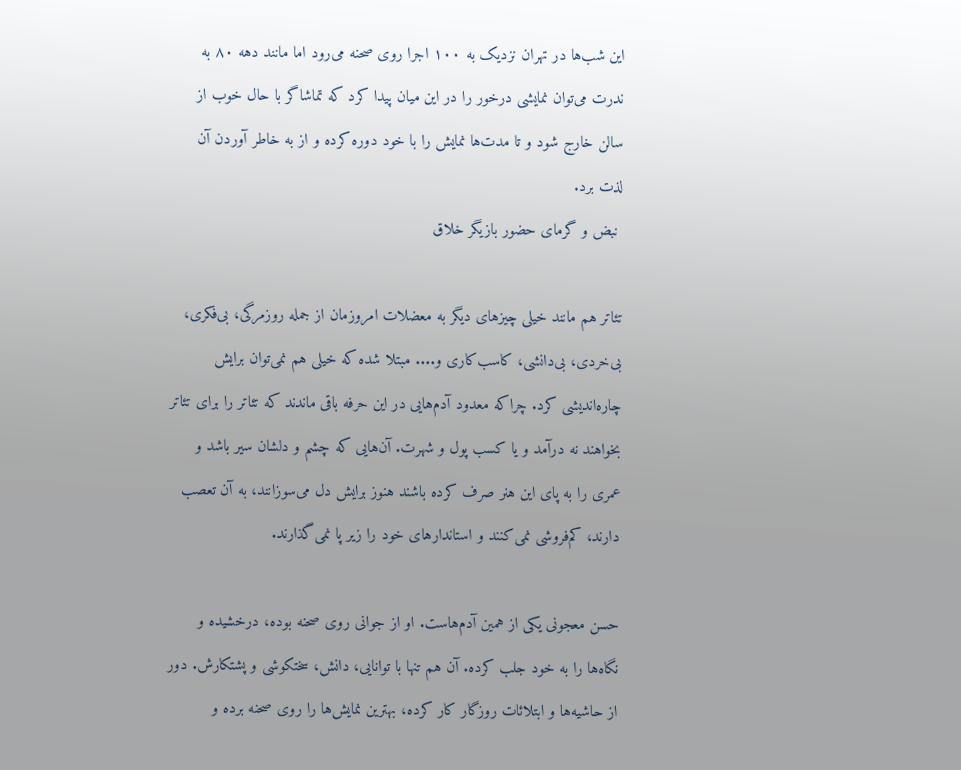این شب‌ها در تهران نزدیک به ۱۰۰ اجرا روی صحنه می‌رود اما مانند دهه ۸۰ به ندرت می‌توان نمایشی درخور را در این میان پیدا کرد که تماشاگر با حال خوب از سالن خارج شود و تا مدت‌ها نمایش را با خود دوره کرده و از به خاطر آوردن آن لذت برد.
 نبض و گرمای حضور بازیگر خلاق

تئاتر هم مانند خیلی چیزهای دیگر به معضلات امروزمان از جمله روزمرگی، بی‌فکری، بی‌خردی، بی‌دانشی، کاسب‌کاری و.... مبتلا شده که خیلی هم نمی‌توان برایش چاره‌اندیشی کرد. چراکه معدود آدم‌هایی در این حرفه باقی‌ ماندند که تئاتر را برای تئاتر بخواهند نه درآمد و یا کسب پول و شهرت. آن‌هایی که چشم و دلشان سیر باشد و عمری را به پای این هنر صرف کرده باشند هنوز برایش دل می‌سوزانند، به آن تعصب دارند، کم‌فروشی نمی‌کنند و استاندارهای خود را زیر پا نمی‌گذارند.

حسن معجونی یکی از همین آدم‌هاست. او از جوانی روی صحنه بوده، درخشیده و نگاه‌ها را به خود جلب کرده. آن هم تنها با توانایی، دانش، سختکوشی و پشتکارش. دور از حاشیه‌ها و ابتلائات روزگار کار کرده، بهترین نمایش‌ها را روی صحنه برده و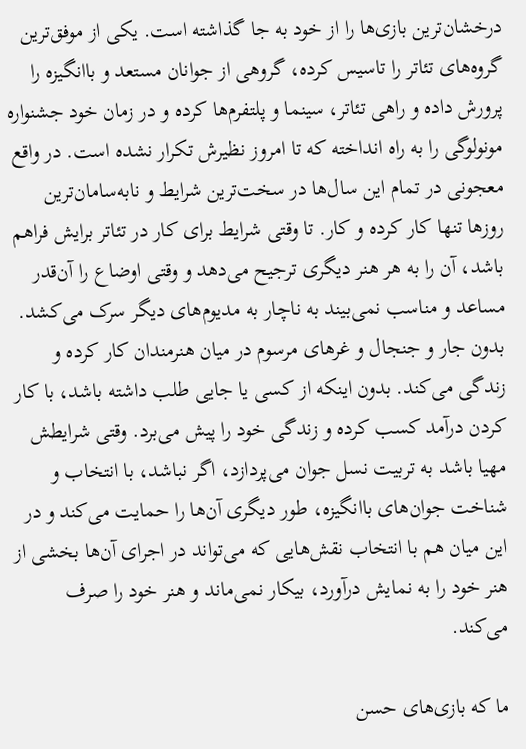درخشان‌ترین بازی‌ها را از خود به جا گذاشته است. یکی از موفق‌ترین گروه‌های تئاتر را تاسیس کرده، گروهی از جوانان مستعد و باانگیزه را پرورش داده و راهی تئاتر، سینما و پلتفرم‌ها کرده و در زمان خود جشنواره مونولوگی را به راه انداخته که تا امروز نظیرش تکرار نشده است. در واقع معجونی در تمام این سال‌ها در سخت‌ترین شرایط و نابه‌سامان‌ترین روزها تنها کار کرده و کار. تا وقتی شرایط برای کار در تئاتر برایش فراهم باشد، آن را به هر هنر دیگری ترجیح می‌دهد و وقتی اوضاع را آن‌قدر مساعد و مناسب نمی‌بیند به ناچار به مدیوم‌های دیگر سرک می‌کشد. بدون جار و جنجال و غرهای مرسوم در میان هنرمندان کار کرده و زندگی می‌کند. بدون اینکه از کسی یا جایی طلب داشته باشد، با کار کردن درآمد کسب کرده و زندگی خود را پیش می‌برد. وقتی شرایطش مهیا باشد به تربیت نسل جوان می‌پردازد، اگر نباشد، با انتخاب و شناخت جوان‌های باانگیزه، طور دیگری آن‌ها را حمایت می‌کند و در این میان هم با انتخاب نقش‌هایی که می‌تواند در اجرای آن‌ها بخشی از هنر خود را به نمایش درآورد، بیکار نمی‌ماند و هنر خود را صرف می‌کند.

ما که بازی‌های حسن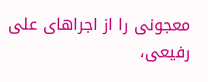معجونی را از اجراهای علی رفیعی،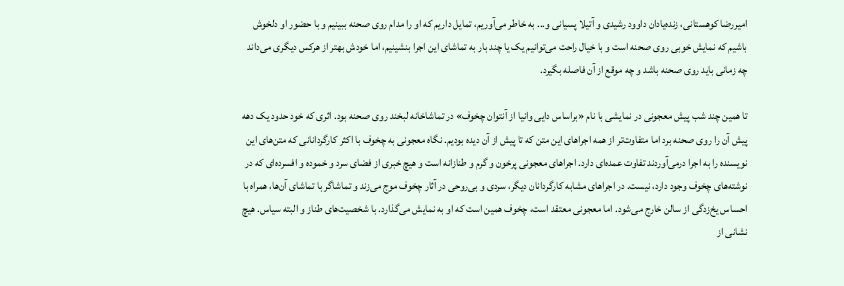امیررضا کوهستانی، زنده‌یادان داوود رشیدی و آتیلا پسیانی و... به خاطر می‌آوریم، تمایل داریم که او را مدام روی صحنه ببینیم و با حضور او دلخوش باشیم که نمایش خوبی روی صحنه است و با خیال راحت می‌توانیم یک یا چند بار به تماشای این اجرا بنشینیم، اما خودش بهتر از هرکس دیگری می‌داند چه زمانی باید روی صحنه باشد و چه موقع از آن فاصله بگیرد.

تا همین چند شب پیش معجونی در نمایشی با نام «براساس دایی وانیا از آنتوان چخوف» در تماشاخانه لبخند روی صحنه بود. اثری که خود حدود یک دهه پیش آن را روی صحنه برد اما متفاوت‌تر از همه اجراهای این متن که تا پیش از آن دیده بودیم. نگاه معجونی به چخوف با اکثر کارگردانانی که متن‌های این نویسنده را به اجرا درمی‌آوردند تفاوت عمده‌ای دارد. اجراهای معجونی پرخون و گرم و طنازانه‌ است و هیچ خبری از فضای سرد و خموده و افسرده‌ای که در نوشته‌های چخوف وجود دارد، نیست. در اجراهای مشابه کارگردانان دیگر، سردی و بی‌روحی در آثار چخوف موج می‌زند و تماشاگر با تماشای آن‌ها، همراه با احساس یخ‌زدگی از سالن خارج می‌شود. اما معجونی معتقد است، چخوف همین است که او به نمایش می‌گذارد. با شخصیت‌های طناز و البته سیاس. هیچ نشانی از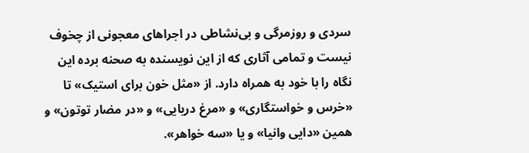سردی و روزمرگی و بی‌نشاطی در اجراهای معجونی از چخوف نیست و تمامی آثاری که از این نویسنده به صحنه برده این نگاه را با خود به همراه دارد. از «مثل خون برای استیک» تا «خرس و خواستگاری» و «مرغ دریایی» و «در مضار توتون» و همین «دایی وانیا» و یا «سه خواهر».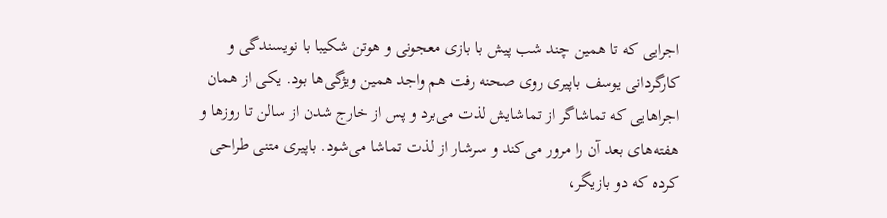اجرایی که تا همین چند شب پیش با بازی معجونی و هوتن شکیبا با نویسندگی و کارگردانی یوسف باپیری روی صحنه رفت هم واجد همین ویژگی‌ها بود. یکی از همان اجراهایی که تماشاگر از تماشایش لذت می‌برد و پس از خارج شدن از سالن تا روزها و هفته‌های بعد آن را مرور می‌کند و سرشار از لذت تماشا می‌شود. باپیری متنی طراحی کرده که دو بازیگر،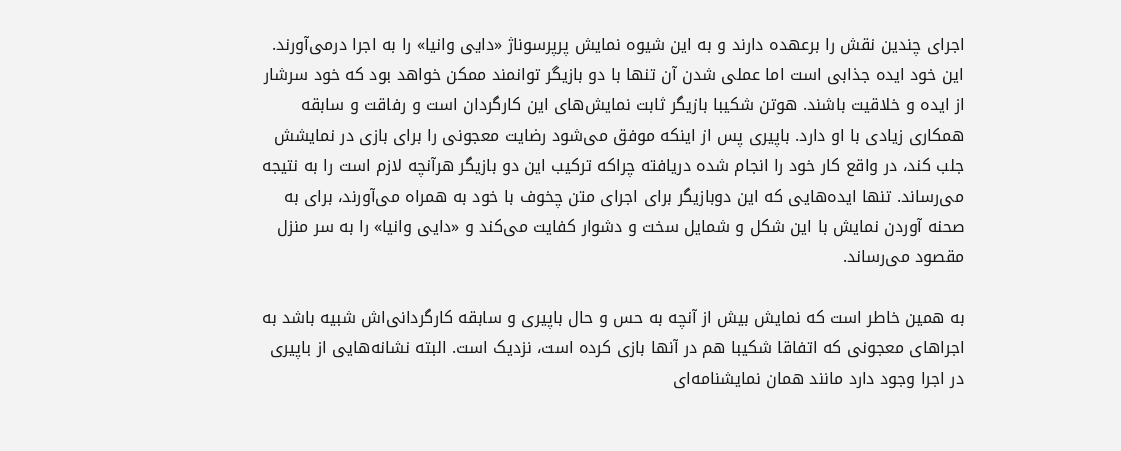اجرای چندین نقش را برعهده دارند و به این شیوه نمایش پرپرسوناژ «دایی وانیا» را به اجرا درمی‌آورند. این خود ایده جذابی است اما عملی شدن آن تنها با دو بازیگر توانمند ممکن خواهد بود که خود سرشار از ایده و خلاقیت باشند. هوتن شکیبا بازیگر ثابت نمایش‌های این کارگردان است و رفاقت و سابقه همکاری زیادی با او دارد. باپیری پس از اینکه موفق می‌شود رضایت معجونی را برای بازی در نمایشش جلب کند،‌ در واقع کار خود را انجام شده دریافته چراکه ترکیب این دو بازیگر هرآنچه لازم است را به نتیجه می‌رساند. تنها ایده‌هایی که این دوبازیگر برای اجرای متن چخوف با خود به همراه می‌آورند، برای به صحنه آوردن نمایش با این شکل و شمایل سخت و دشوار کفایت می‌کند و «دایی وانیا» را به سر منزل مقصود می‌رساند.

به همین خاطر است که نمایش بیش از آنچه به حس و حال باپیری و سابقه کارگردانی‌اش شبیه باشد به اجراهای معجونی که اتفاقا شکیبا هم در آنها بازی کرده است، نزدیک است. البته نشانه‌هایی از باپیری در اجرا وجود دارد مانند همان نمایشنامه‌ای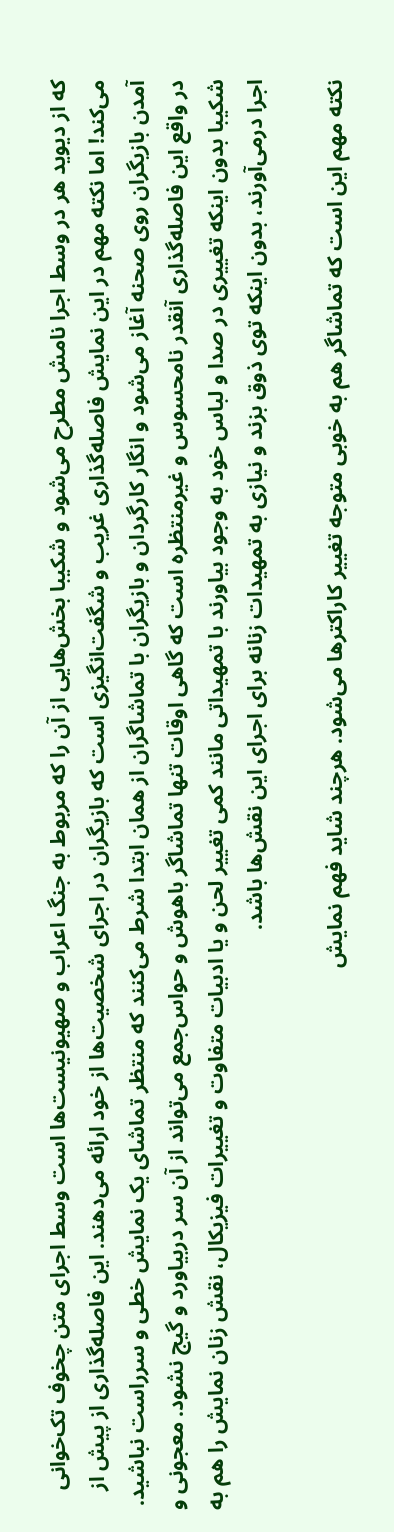که از دیوید هر در وسط اجرا نامش مطرح می‌شود و شکیبا بخش‌هایی از آن را که مربوط به جنگ اعراب و صهیونیست‌ها است وسط اجرای متن چخوف تک‌خوانی می‌کند! اما نکته مهم در این نمایش فاصله‌گذاری غریب و شگفت‌انگیزی است که بازیگران در اجرای شخصیت‌ها از خود ارائه می‌دهند. این فاصله‌گذاری از پیش از آمدن بازیگران روی صحنه آغاز می‌شود و انگار کارگردان و بازیگران با تماشاگران از همان ابتدا شرط می‌کنند که منتظر تماشای یک نمایش خطی و سرراست نباشید. در واقع این فاصله‌گذاری آنقدر نامحسوس و غیرمنتظره است که گاهی اوقات تنها تماشاگر باهوش و حواس‌جمع می‌تواند از آن سر دربیاورد و گیج نشود. معجونی و شکیبا بدون اینکه تغییری در صدا و لباس خود به وجود بیاورند با تمهیداتی مانند کمی تغییر لحن و یا ادبیات متفاوت و تغییرات فیزیکال، نقش زنان نمایش را هم به اجرا درمی‌آورند، بدون اینکه توی ذوق بزند و نیازی به تمهیدات زنانه برای اجرای این نقش‌ها باشد.

نکته مهم این است که تماشاگر هم به خوبی متوجه تغییر کاراکترها می‌شود. هرچند شاید فهم نمایش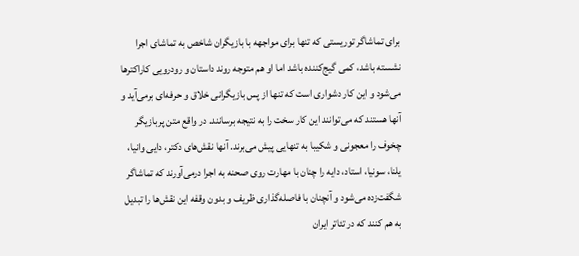برای تماشاگر توریستی که تنها برای مواجهه با بازیگران شاخص به تماشای اجرا نشسته باشد، کمی گیج‌کننده باشد اما او هم متوجه روند داستان و رودرویی کاراکترها می‌شود و این کار دشواری است که تنها از پس بازیگرانی خلاق و حرفه‌ای برمی‌آید و آنها هستند که می‌توانند این کار سخت را به نتیجه برسانند. در واقع متن پربازیگر چخوف را معجونی و شکیبا به تنهایی پیش می‌برند. آنها نقش‌های دکتر، دایی‌ وانیا، یلنا، سونیا، استاد، دایه را چنان با مهارت روی صحنه به اجرا درمی‌آورند که تماشاگر شگفت‌زده می‌شود و آنچنان با فاصله‌گذاری ظریف و بدون وقفه این نقش‌ها را تبدیل به هم ‌کنند که در تئاتر ایران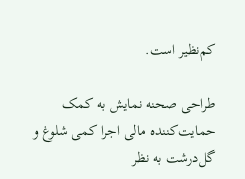کم‌نظیر است.

طراحی صحنه نمایش به کمک حمایت‌کننده مالی اجرا کمی شلوغ و گل‌درشت به نظر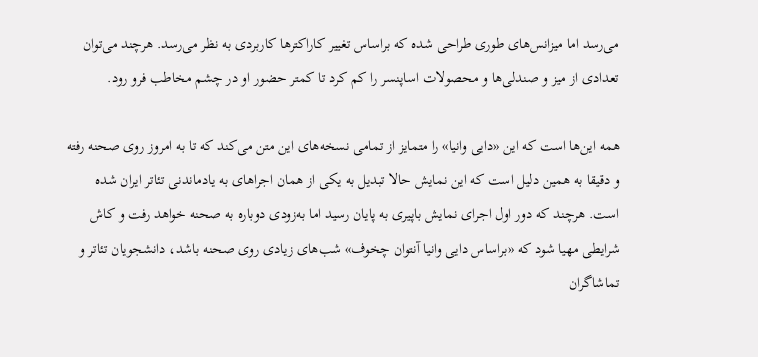می‌رسد اما میزانس‌های طوری طراحی شده که براساس تغییر کاراکترها کاربردی به نظر می‌رسد. هرچند می‌توان تعدادی از میز و صندلی‌ها و محصولات اساپنسر را کم کرد تا کمتر حضور او در چشم مخاطب فرو رود.

همه این‌ها است که این «دایی وانیا» را متمایز از تمامی نسخه‌های این متن می‌کند که تا به امروز روی صحنه رفته و دقیقا به همین دلیل است که این نمایش حالا تبدیل به یکی از همان اجراهای به یادماندنی تئاتر ایران شده است. هرچند که دور اول اجرای نمایش باپیری به پایان رسید اما به‌زودی دوباره به صحنه خواهد رفت و کاش شرایطی مهیا شود که «براساس دایی وانیا آنتوان چخوف» شب‌های زیادی روی صحنه باشد، دانشجویان تئاتر و تماشاگران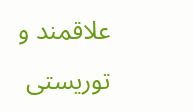علاقمند و توریستی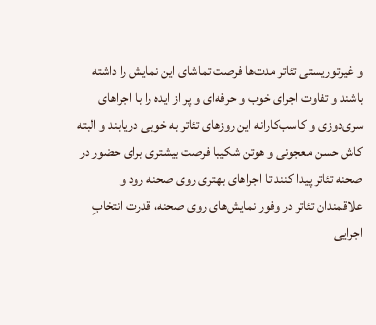و غیرتوریستی تئاتر مدت‌ها فرصت تماشای این نمایش را داشته باشند و تفاوت اجرای خوب و حرفه‌ای و پر از ایده را با اجراهای سری‌دوزی و کاسب‌کارانه این روزهای تئاتر به خوبی دریابند و البته کاش حسن معجونی و هوتن شکیبا فرصت بیشتری برای حضور در صحنه تئاتر پیدا کنند تا اجراهای بهتری روی صحنه رود و علاقمندان تئاتر در وفور نمایش‌های روی صحنه، قدرت انتخابِ اجرایی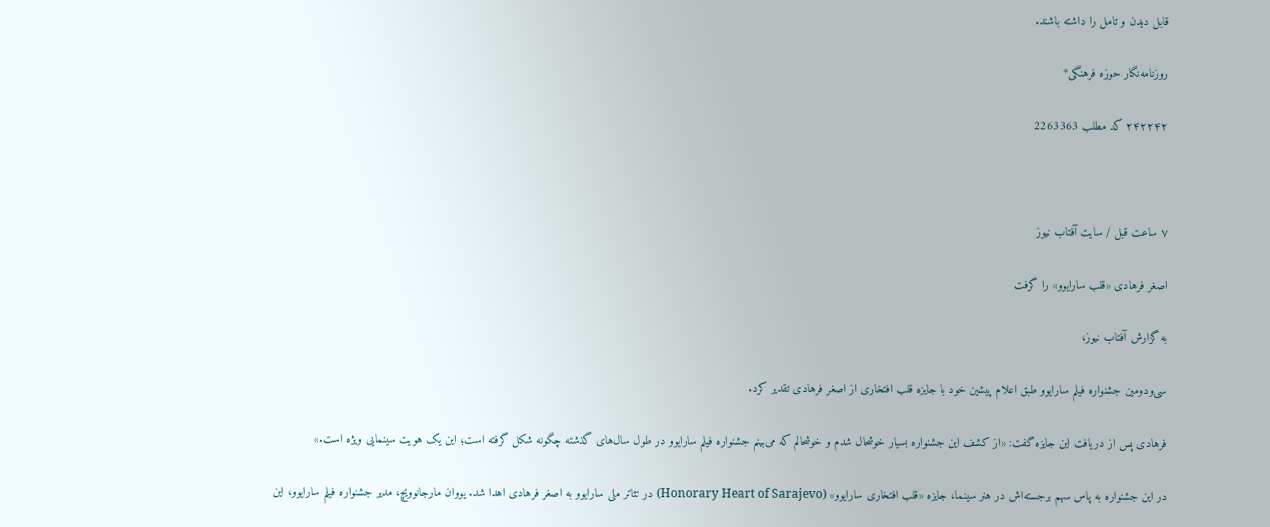قابل دیدن و تامل را داشته باشند.

روزنامه‌نگار حوزه فرهنگی*

۲۴۲۲۴۲ کد مطلب 2263363



۷ ساعت قبل / سایت آفتاب نیوز

اصغر فرهادی «قلب سارایوو» را گرفت

به گزارش آفتاب نیوز،

سی‌ودومین جشنواره فیلم سارایوو طبق اعلام پیشین خود با جایزه قلب افتخاری از اصغر فرهادی تقدیر کرد.

فرهادی پس از دریافت این جایزه گفت: «از کشف این جشنواره بسیار خوشحال شدم و خوشحالم که می‌بینم جشنواره فیلم سارایوو در طول سال‌های گذشته چگونه شکل گرفته است؛ این یک هویت سینمایی ویژه است.»

در این جشنواره به پاس سهم برجسته‌اش در هنر سینما، جایزه «قلب افتخاری سارایوو» (Honorary Heart of Sarajevo) در تئاتر ملی سارایوو به اصغر فرهادی اهدا شد. یووان مارجانوویچ، مدیر جشنواره فیلم سارایوو، این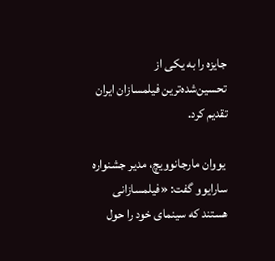جایزه را به یکی از تحسین‌شده‌ترین فیلمسازان ایران تقدیم کرد.

 یووان مارجانوویچ، مدیر جشنواره سارایوو گفت: «فیلمسازانی هستند که سینمای خود را حول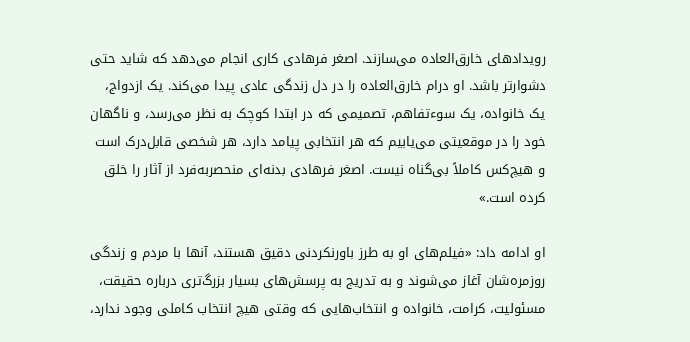رویدادهای خارق‌العاده می‌سازند. اصغر فرهادی کاری انجام می‌دهد که شاید حتی دشوارتر باشد. او درام خارق‌العاده را در دل زندگی عادی پیدا می‌کند. یک ازدواج، یک خانواده، یک سوءتفاهم، تصمیمی که در ابتدا کوچک به نظر می‌رسد، و ناگهان خود را در موقعیتی می‌یابیم که هر انتخابی پیامد دارد، هر شخصی قابل‌درک است و هیچ‌کس کاملاً بی‌گناه نیست. اصغر فرهادی بدنه‌ای منحصربه‌فرد از آثار را خلق کرده است.»

او ادامه داد: «فیلم‌های او به طرز باورنکردنی دقیق هستند، آنها با مردم و زندگی روزمره‌شان آغاز می‌شوند و به تدریج به پرسش‌های بسیار بزرگ‌تری درباره حقیقت، مسئولیت، کرامت، خانواده و انتخاب‌هایی که وقتی هیچ انتخاب کاملی وجود ندارد،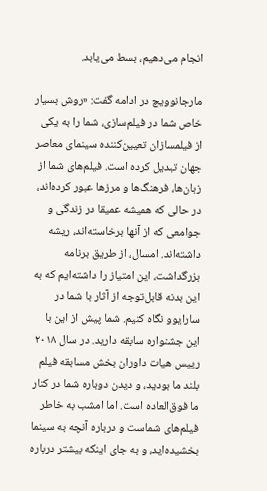انجام می‌دهیم، بسط می‌یابد.

مارجانوویچ در ادامه گفت: «روش بسیار خاص شما در فیلم‌سازی، شما را به یکی از فیلمسازان تعیین‌کننده سینمای معاصر جهان تبدیل کرده است. فیلم‌های شما از زبان‌ها، فرهنگ‌ها و مرزها عبور کرده‌اند، در حالی که همیشه عمیقا در زندگی و جوامعی که از آنها برخاسته‌اند، ریشه داشته‌اند. امسال، از طریق برنامه بزرگداشت، این امتیاز را داشته‌ایم که به این بدنه قابل‌توجه از آثار با شما در سارایوو نگاه کنیم. شما پیش از این با این جشنواره سابقه دارید. در سال ۲۰۱۸ رییس هیات داوران بخش مسابقه فیلم بلند ما بودید، و دیدن دوباره شما در کنار ما فوق‌العاده است. اما امشب به خاطر فیلم‌های شماست و درباره آنچه به سینما بخشیده‌اید، و به جای اینکه بیشتر درباره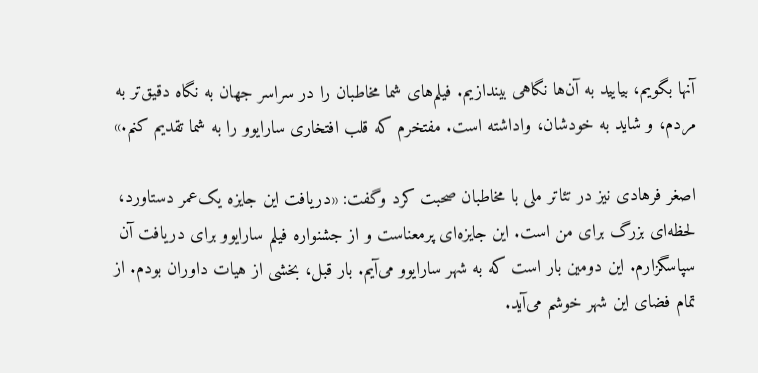آنها بگویم، بیایید به آن‌ها نگاهی بیندازیم. فیلم‌های شما مخاطبان را در سراسر جهان به نگاه دقیق‌تر به مردم، و شاید به خودشان، واداشته است. مفتخرم که قلب افتخاری سارایوو را به شما تقدیم کنم.»

اصغر فرهادی نیز در تئاتر ملی با مخاطبان صحبت کرد وگفت: «دریافت این جایزه یک‌عمر دستاورد، لحظه‌ای بزرگ برای من است. این جایزه‌ای پرمعناست و از جشنواره فیلم سارایوو برای دریافت آن سپاسگزارم. این دومین بار است که به شهر سارایوو می‌آیم. بار قبل، بخشی از هیات داوران بودم. از تمام فضای این شهر خوشم می‌آید.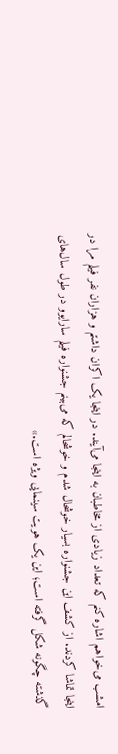امشب می‌خواهم اشاره کنم که تعداد زیادی از مخاطبان به اینجا می‌آیند. در اینجا یک اکران داشتم و هزاران نفر فیلم مرا در اینجا تماشا کردند. از کشف این جشنواره بسیار خوشحال شدم و خوشحالم که می‌بینم جشنواره فیلم سارایوو در طول سال‌های گذشته چگونه شکل گرفته است؛ این یک هویت سینمایی ویژه است.»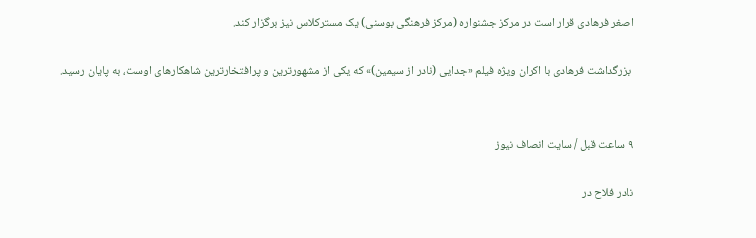اصغر فرهادی قرار است در مرکز جشنواره (مرکز فرهنگی بوسنی) یک مسترکلاس نیز برگزار کند.

 بزرگداشت فرهادی با اکران ویژه فیلم «جدایی (نادر از سیمین)» که یکی از مشهورترین و پرافتخارترین شاهکارهای اوست، به پایان رسید.


۹ ساعت قبل / سایت انصاف نیوز

نادر فلاح در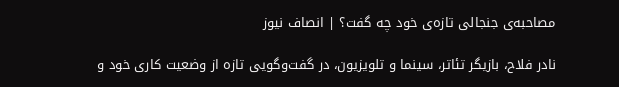مصاحبه‌ی جنجالی تازه‌ی خود چه گفت؟ | انصاف نیوز

نادر فلاح، بازیگر تئاتر، سینما و تلویزیون، در گفت‌وگویی تازه از وضعیت کاری خود و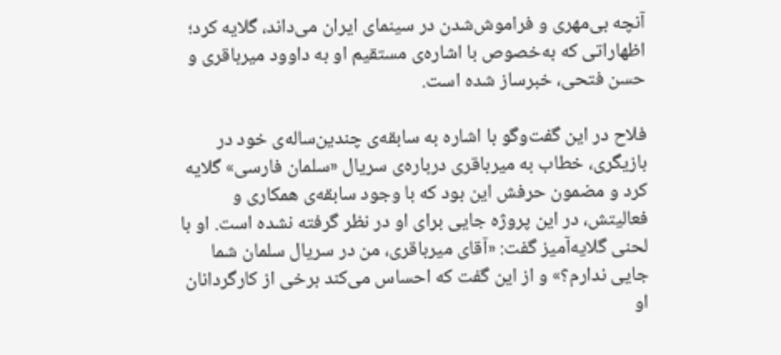آنچه بی‌مهری و فراموش‌شدن در سینمای ایران می‌داند، گلایه کرد؛ اظهاراتی که به‌خصوص با اشاره‌ی مستقیم او به داوود میرباقری و حسن فتحی، خبرساز شده است.

فلاح در این گفت‌وگو با اشاره به سابقه‌ی چندین‌ساله‌ی خود در بازیگری، خطاب به میرباقری درباره‌ی سریال «سلمان فارسی» گلایه کرد و مضمون حرفش این بود که با وجود سابقه‌ی همکاری و فعالیتش، در این پروژه جایی برای او در نظر گرفته نشده است. او با لحنی گلایه‌آمیز گفت: «آقای میرباقری، من در سریال سلمان شما جایی ندارم؟» و از این گفت که احساس می‌کند برخی از کارگردانان او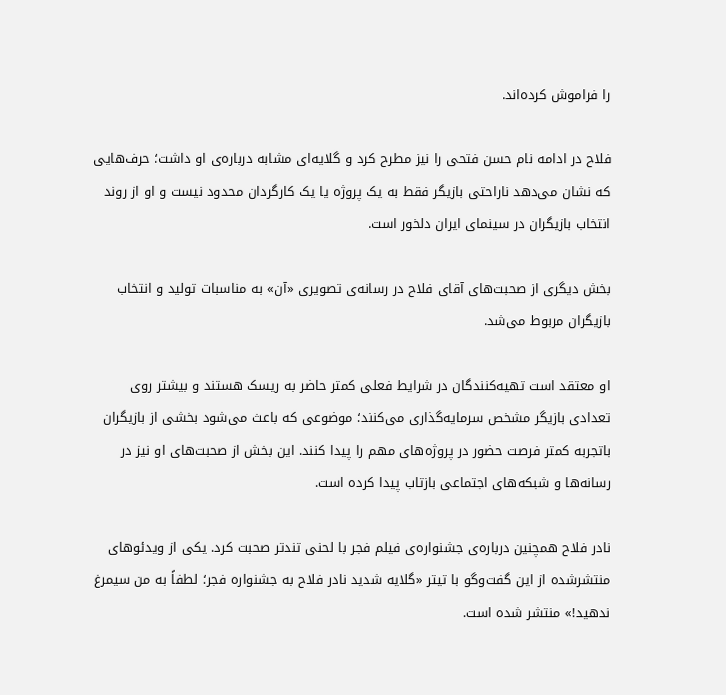را فراموش کرده‌اند.

فلاح در ادامه نام حسن فتحی را نیز مطرح کرد و گلایه‌ای مشابه درباره‌ی او داشت؛ حرف‌هایی که نشان می‌دهد ناراحتی بازیگر فقط به یک پروژه یا یک کارگردان محدود نیست و او از روند انتخاب بازیگران در سینمای ایران دلخور است.

بخش دیگری از صحبت‌های آقای فلاح در رسانه‌ی تصویری «آن» به مناسبات تولید و انتخاب بازیگران مربوط می‌شد.

او معتقد است تهیه‌کنندگان در شرایط فعلی کمتر حاضر به ریسک هستند و بیشتر روی تعدادی بازیگر مشخص سرمایه‌گذاری می‌کنند؛ موضوعی که باعث می‌شود بخشی از بازیگران باتجربه کمتر فرصت حضور در پروژه‌های مهم را پیدا کنند. این بخش از صحبت‌های او نیز در رسانه‌ها و شبکه‌های اجتماعی بازتاب پیدا کرده است.

نادر فلاح همچنین درباره‌ی جشنواره‌ی فیلم فجر با لحنی تندتر صحبت کرد. یکی از ویدئوهای منتشرشده از این گفت‌وگو با تیتر «گلایه شدید نادر فلاح به جشنواره فجر؛ لطفاً به من سیمرغ ندهید!» منتشر شده است.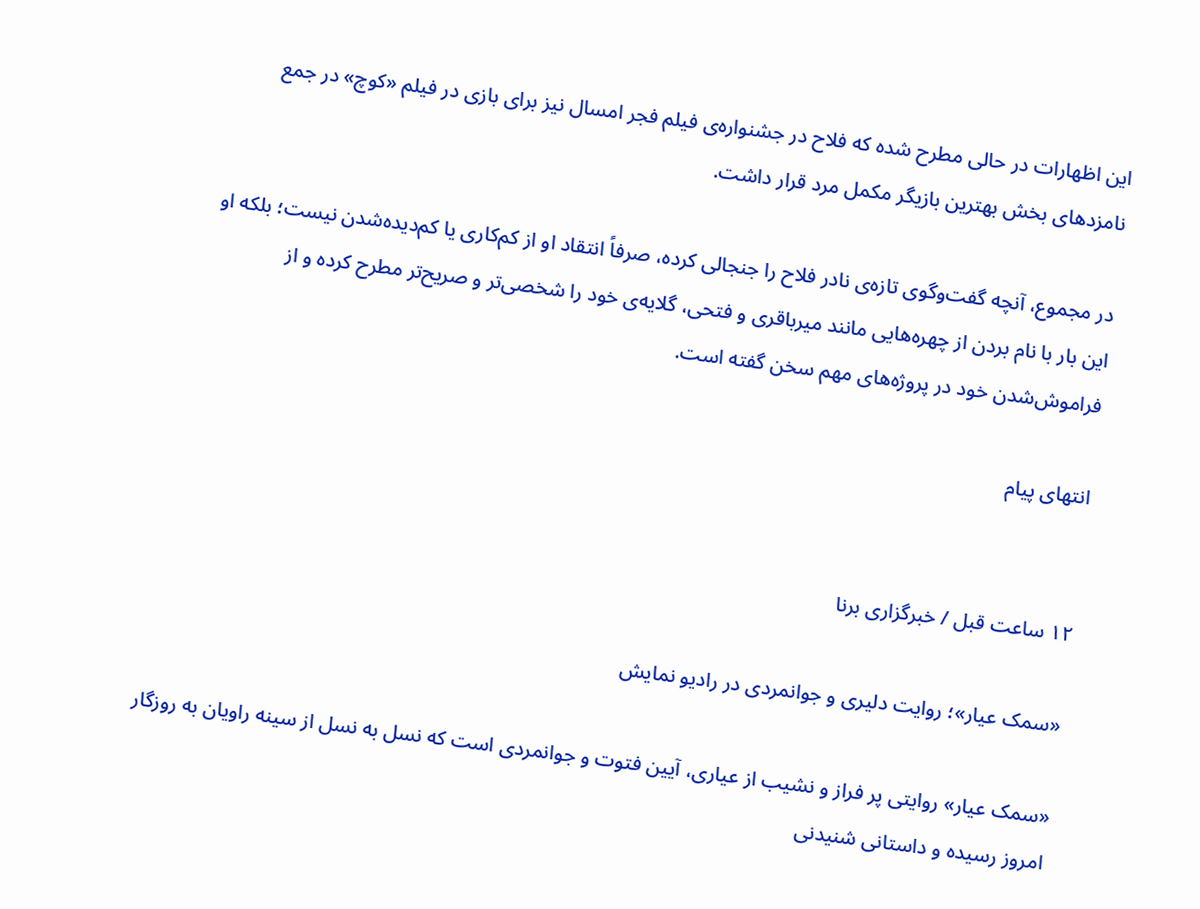این اظهارات در حالی مطرح شده که فلاح در جشنواره‌ی فیلم فجر امسال نیز برای بازی در فیلم «کوچ» در جمع نامزدهای بخش بهترین بازیگر مکمل مرد قرار داشت.

در مجموع، آنچه گفت‌وگوی تازه‌ی نادر فلاح را جنجالی کرده، صرفاً انتقاد او از کم‌کاری یا کم‌دیده‌شدن نیست؛ بلکه او این بار با نام بردن از چهره‌هایی مانند میرباقری و فتحی، گلایه‌ی خود را شخصی‌تر و صریح‌تر مطرح کرده و از فراموش‌شدن خود در پروژه‌های مهم سخن گفته است.

انتهای پیام


۱۲ ساعت قبل / خبرگزاری برنا

«سمک عیار»؛ روایت دلیری و جوانمردی در رادیو نمایش

«سمک عیار» روایتی پر فراز و نشیب از عیاری، آیین فتوت و جوانمردی است که نسل به نسل از سینه راویان به روزگار امروز رسیده و داستانی شنیدنی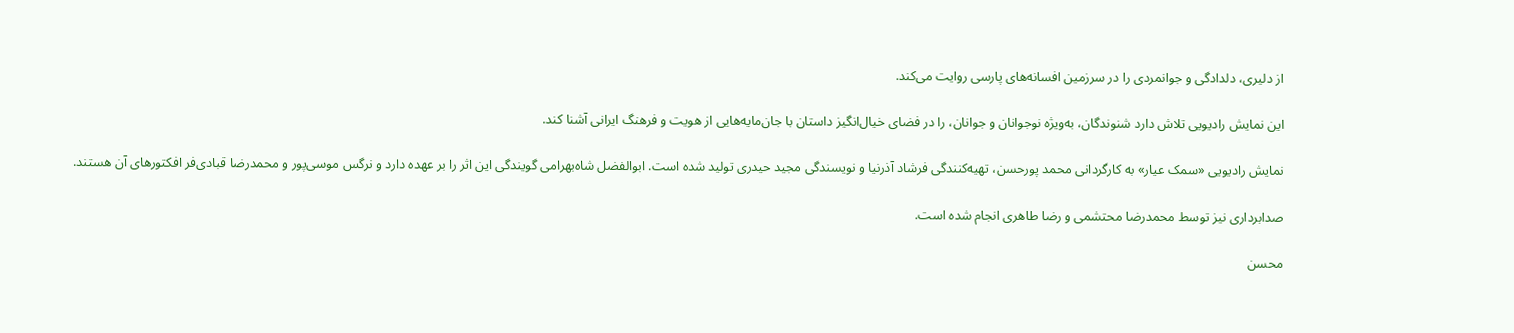از دلیری، دلدادگی و جوانمردی را در سرزمین افسانه‌های پارسی روایت می‌کند.

این نمایش رادیویی تلاش دارد شنوندگان، به‌ویژه نوجوانان و جوانان، را در فضای خیال‌انگیز داستان با جان‌مایه‌هایی از هویت و فرهنگ ایرانی آشنا کند.

نمایش رادیویی «سمک عیار» به کارگردانی محمد پورحسن، تهیه‌کنندگی فرشاد آذرنیا و نویسندگی مجید حیدری تولید شده است. ابوالفضل شاه‌بهرامی گویندگی این اثر را بر عهده دارد و نرگس موسی‌پور و محمدرضا قبادی‌فر افکتورهای آن هستند.

صدابرداری نیز توسط محمدرضا محتشمی و رضا طاهری انجام شده است.

محسن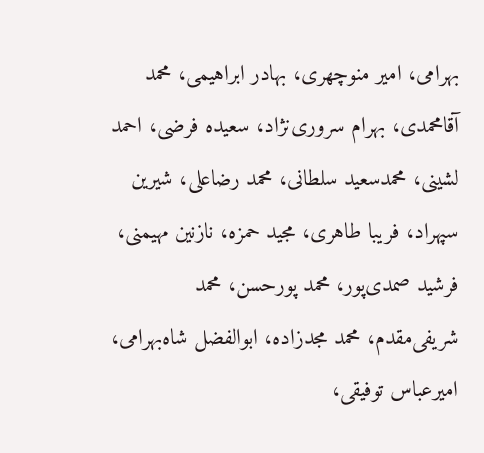بهرامی، امیر منوچهری، بهادر ابراهیمی، محمد آقامحمدی، بهرام سروری‌نژاد، سعیده فرضی، احمد لشینی، محمدسعید سلطانی، محمد رضاعلی، شیرین سپهراد، فریبا طاهری، مجید حمزه، نازنین مهیمنی، فرشید صمدی‌پور، محمد پورحسن، محمد شریفی‌مقدم، محمد مجدزاده، ابوالفضل شاه‌بهرامی، امیرعباس توفیقی،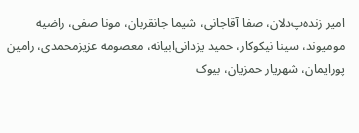امیر زنده‌پ‌دلان، صفا آقاجانی، شیما جانقربان، مونا صفی، راضیه مومیوند، سینا نیکوکار، حمید یزدانی‌ابیانه، معصومه عزیزمحمدی، رامین پورایمان، شهریار حمزیان، بیوک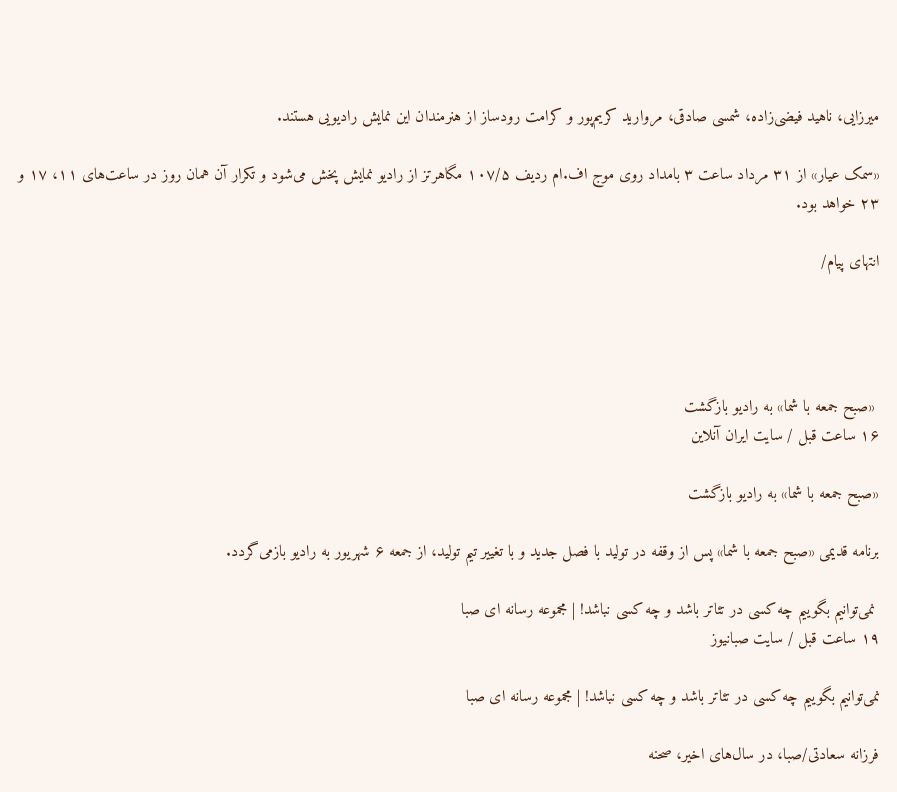میرزایی، ناهید فیضی‌زاده، شمسی صادقی، مروارید کریم‌پور و کرامت رودساز از هنرمندان این نمایش رادیویی هستند.

«سمک عیار» از ۳۱ مرداد ساعت ۳ بامداد روی موج اف.ام ردیف ۱۰۷/۵ مگاهرتز از رادیو نمایش پخش می‌شود و تکرار آن همان روز در ساعت‌های ۱۱، ۱۷ و ۲۳ خواهد بود.

انتهای پیام/




 «صبح جمعه با شما» به رادیو بازگشت
۱۶ ساعت قبل / سایت ایران آنلاین

«صبح جمعه با شما» به رادیو بازگشت

برنامه قدیمی «صبح جمعه با شما» پس از وقفه‌ در تولید با فصل جدید و با تغییر تیم تولید، از جمعه ۶ شهریور به رادیو بازمی‌گردد.

 نمی‌توانیم بگوییم چه کسی در تئاتر باشد و چه کسی نباشد! | مجموعه رسانه ای صبا
۱۹ ساعت قبل / سایت صبانیوز

نمی‌توانیم بگوییم چه کسی در تئاتر باشد و چه کسی نباشد! | مجموعه رسانه ای صبا

فرزانه سعادتی/صبا، در سال‌های اخیر، صحنه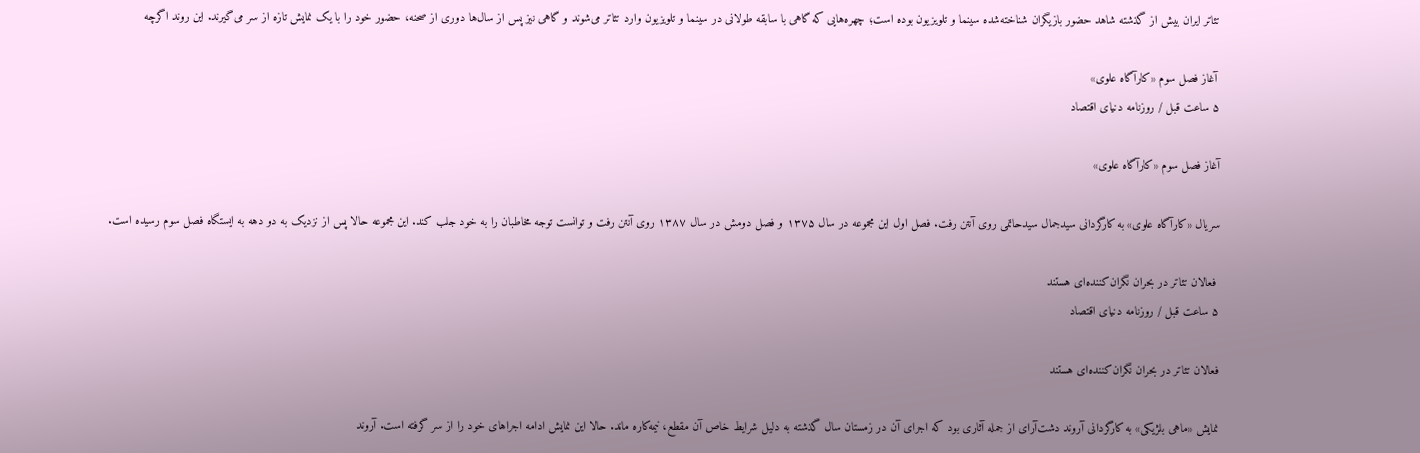تئاتر ایران بیش از گذشته شاهد حضور بازیگران شناخته‌شده سینما و تلویزیون بوده است؛ چهره‌هایی که گاهی با سابقه طولانی در سینما و تلویزیون وارد تئاتر می‌شوند و گاهی نیز پس از سال‌ها دوری از صحنه، حضور خود را با یک نمایش تازه از سر می‌گیرند. این روند اگرچه

 آغاز فصل سوم «کارآگاه علوی»
۵ ساعت قبل / روزنامه دنیای اقتصاد

آغاز فصل سوم «کارآگاه علوی»

سریال «کارآگاه علوی» به کارگردانی سیدجمال سیدحاتمی روی آنتن رفت. فصل اول این مجموعه در سال ۱۳۷۵ و فصل دومش در سال ۱۳۸۷ روی آنتن رفت و توانست توجه مخاطبان را به خود جلب کند. این مجموعه حالا پس از نزدیک به دو دهه به ایستگاه فصل سوم رسیده است.

 فعالان تئاتر در بحران نگران‌کننده‌ای هستند
۵ ساعت قبل / روزنامه دنیای اقتصاد

فعالان تئاتر در بحران نگران‌کننده‌ای هستند

نمایش «ماهی بلژیکی» به کارگردانی آروند دشت‌آرای از جمله آثاری بود که اجرای آن در زمستان سال گذشته به دلیل شرایط خاص آن مقطع، نیمه‌کاره ماند. حالا این نمایش ادامه اجراهای خود را از سر گرفته است. آروند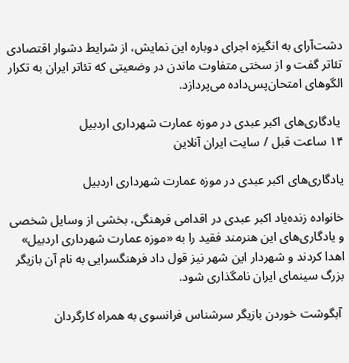دشت‌آرای به انگیزه اجرای دوباره این نمایش، از شرایط دشوار اقتصادی تئاتر گفت و از سختی متفاوت ماندن در وضعیتی که تئاتر ایران به تکرار الگوهای امتحان‌پس‌داده می‌پردازد.

 یادگاری‌های اکبر عبدی در موزه عمارت شهرداری اردبیل
۱۴ ساعت قبل / سایت ایران آنلاین

یادگاری‌های اکبر عبدی در موزه عمارت شهرداری اردبیل

خانواده زنده‌یاد اکبر عبدی در اقدامی فرهنگی، بخشی از وسایل شخصی و یادگاری‌های این هنرمند فقید را به «موزه عمارت شهرداری اردبیل» اهدا کردند و شهردار این شهر نیز قول داد فرهنگسرایی به نام آن بازیگر بزرگ سینمای ایران نامگذاری شود.

 آبگوشت خوردن بازیگر سرشناس فرانسوی به همراه کارگردان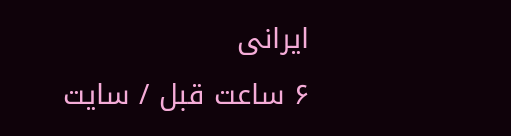ایرانی
۶ ساعت قبل / سایت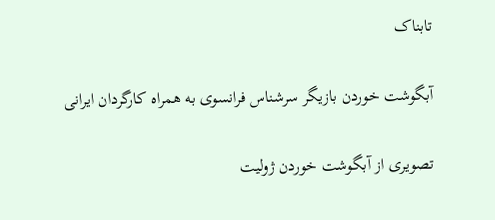تابناک

آبگوشت خوردن بازیگر سرشناس فرانسوی به همراه کارگردان ایرانی

تصویری از آبگوشت خوردن ژولیت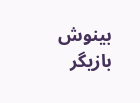بینوش بازیگر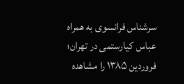سرشناس فرانسوی به همراه عباس کیارستمی در تهران؛ فروردین ۱۳۸۵ را مشاهده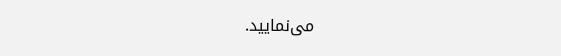می‌نمایید.